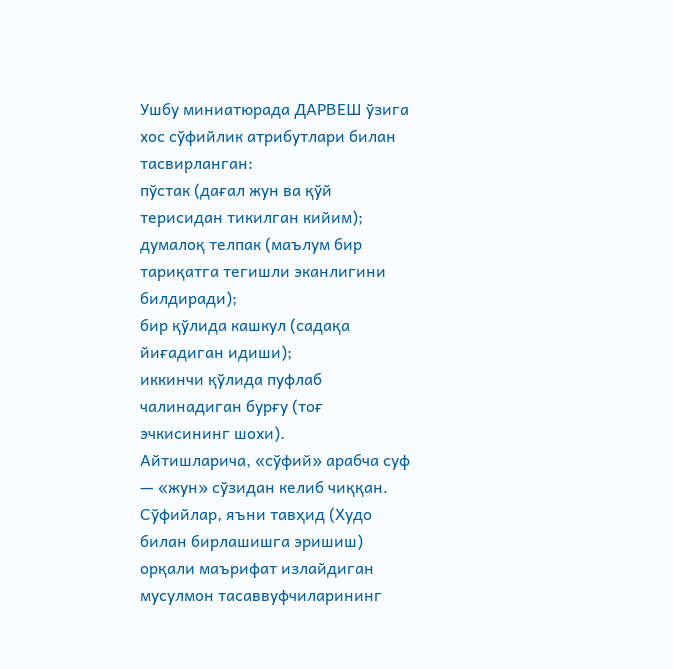Ушбу миниатюрада ДАРВEШ ўзига хос сўфийлик атрибутлари билан тасвирланган:
пўстак (дағал жун ва қўй терисидан тикилган кийим);
думалоқ телпак (маълум бир тариқатга тегишли эканлигини билдиради);
бир қўлида кашкул (садақа йиғадиган идиши);
иккинчи қўлида пуфлаб чалинадиган бурғу (тоғ эчкисининг шохи).
Айтишларича, «сўфий» арабча суф — «жун» сўзидан келиб чиққан.
Сўфийлар, яъни тавҳид (Худо билан бирлашишга эришиш) орқали маърифат излайдиган мусулмон тасаввуфчиларининг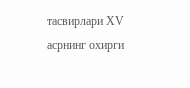тасвирлари ХV асрнинг охирги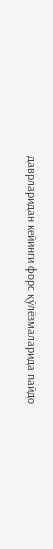даврларидан кейинги форс қўлёзмаларида пайдо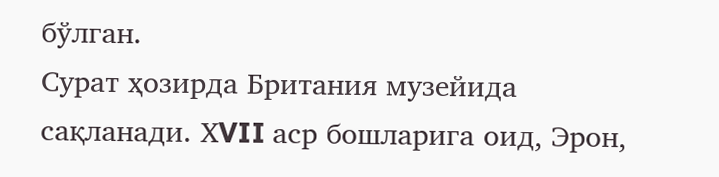бўлган.
Сурат ҳозирда Британия музейида сақланади. ХVII аср бошларига оид, Эрон,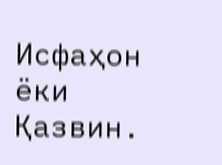Исфаҳон ёки Қазвин.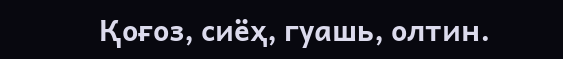Қоғоз, сиёҳ, гуашь, олтин.